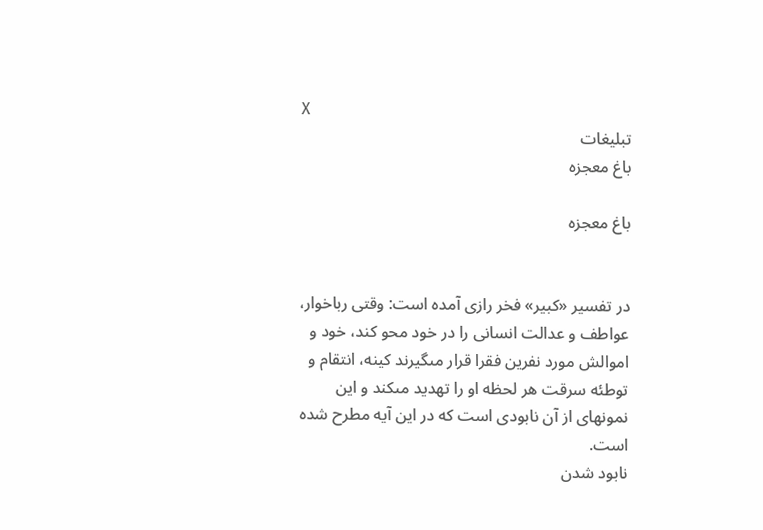X
تبلیغات
باغ معجزه

باغ معجزه


در تفسیر «کبیر» فخر رازى آمده است: وقتى رباخوار، عواطف و عدالت انسانى را در خود محو کند، خود و اموالش مورد نفرین فقرا قرار مىگیرند کینه، انتقام و توطئه سرقت هر لحظه او را تهدید مىکند و این نمونهاى از آن نابودى است که در این آیه مطرح شده است.
نابود شدن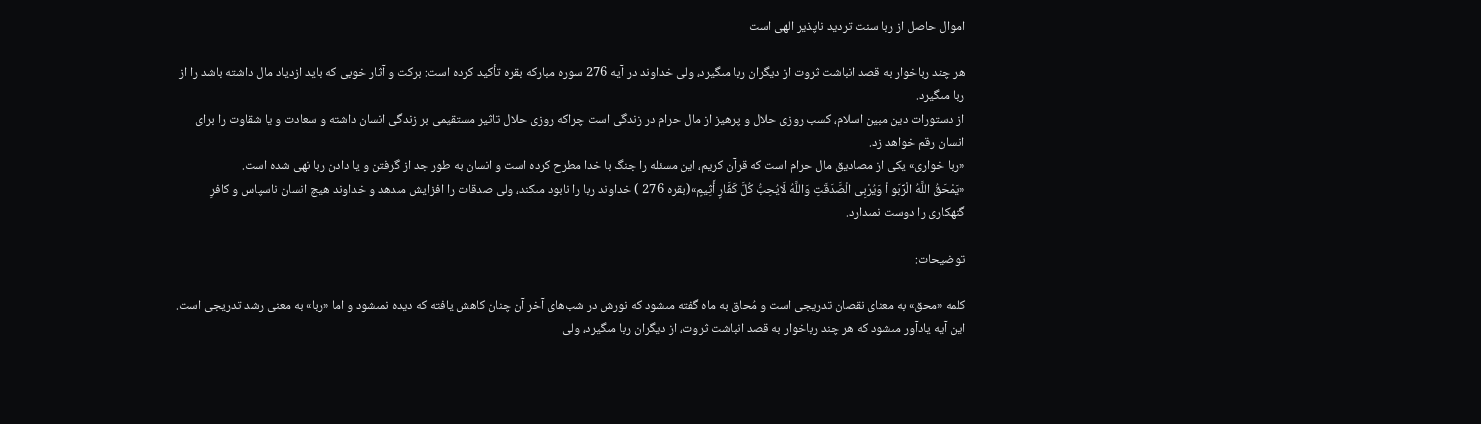اموال حاصل از ربا سنت تردید ناپذیر الهى است

هر چند رباخوار به قصد انباشت ثروت از دیگران ربا مىگیرد، ولى خداوند در آیه 276 سوره مبارکه بقره تأکید کرده است: برکت و آثار خوبى که باید ازدیاد مال داشته باشد را از ربا مىگیرد.
از دستورات دین مبین اسلام، کسب روزی حلال و پرهیز از مال حرام در زندگی است چراکه روزی حلال تاثیر مستقیمی بر زندگی انسان داشته و سعادت و یا شقاوت را برای انسان رقم خواهد زد.
«ربا خواری» یکی از مصادیق مال حرام است که قرآن کریم، این مسئله را جنگ با خدا مطرح کرده است و انسان به طور جد از گرفتن و یا دادن ربا نهی شده است.
«یَمْحَقُ اللَّهُ الْرِّبَو اْ وَیُرْبِى الْصَّدَقَتِ وَاللَّهُ لَایُحِبُّ کُلَّ کَفَّارٍ أَثِیمٍ»(بقره 276 ) خداوند ربا را نابود مىکند، ولى صدقات را افزایش مىدهد و خداوند هیچ انسان ناسپاس و کافرِ گنهکارى را دوست نمىدارد.

توضیحات:

کلمه «محق» به معناى نقصان تدریجى است و مُحاق به ماه گفته مىشود که نورش در شب‌هاى آخر آن چنان کاهش یافته که دیده نمىشود و اما «ربا» به معنى رشد تدریجى است.
این آیه یادآور مىشود که هر چند رباخوار به قصد انباشت ثروت، از دیگران ربا مىگیرد، ولى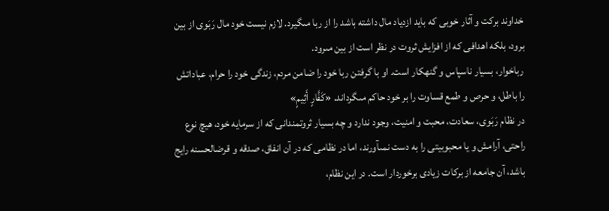خداوند برکت و آثار خوبى که باید ازدیاد مال داشته باشد را از ربا مىگیرد. لازم نیست خود مال رَبَوى از بین برود، بلکه اهدافى که از افزایش ثروت در نظر است از بین مىرود.
رباخوار، بسیار ناسپاس و گنهکار است. او با گرفتن ربا خود را ضامن مردم، زندگى خود را حرام، عباداتش را باطل، و حرص و طمع قساوت را بر خود حاکم مىگرداند. «کَفَّارٍ أَثِیمٍ»
در نظام رَبَوى، سعادت، محبت و امنیت، وجود ندارد و چه بسیار ثروتمندانى که از سرمایه خود، هیچ نوع راحتى، آرامش و یا محبوبیتى را به دست نمىآورند، اما در نظامى که در آن انفاق، صدقه و قرضالحسنه رایج باشد، آن جامعه از برکات زیادى برخوردار است. در این نظام،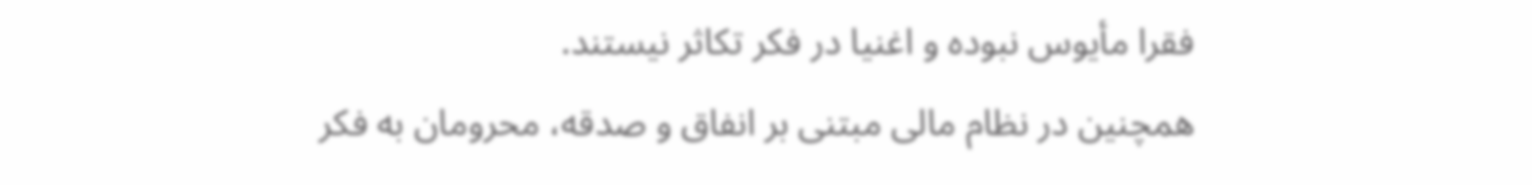فقرا مأیوس نبوده و اغنیا در فکر تکاثر نیستند.
همچنین در نظام مالی مبتنی بر انفاق و صدقه، محرومان به فکر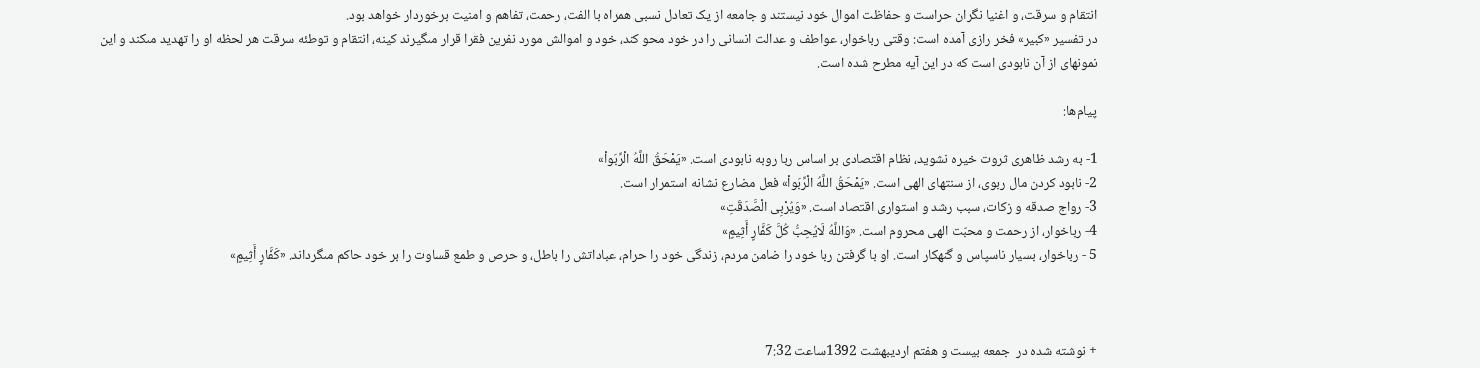انتقام و سرقت، و اغنیا نگران حراست و حفاظت اموال خود نیستند و جامعه از یک تعادل نسبى همراه با الفت، رحمت، تفاهم و امنیت برخوردار خواهد بود.
در تفسیر «کبیر» فخر رازى آمده است: وقتى رباخوار، عواطف و عدالت انسانى را در خود محو کند، خود و اموالش مورد نفرین فقرا قرار مىگیرند کینه، انتقام و توطئه سرقت هر لحظه او را تهدید مىکند و این نمونهاى از آن نابودى است که در این آیه مطرح شده است.

پیام‌ها:

1- به رشد ظاهرى ثروت خیره نشوید، نظام اقتصادى بر اساس ربا روبه نابودى است. «یَمْحَقُ اللَّهُ الْرِّبَواْ»
2- نابود کردن مال ربوى، از سنتهاى الهى است. «یَمْحَقُ اللَّهُ الْرِّبَواْ» فعل مضارع نشانه استمرار است.
3- رواج صدقه و زکات، سبب رشد و استوارى اقتصاد است. «وَیُرْبِى الْصَّدَقَتِ»
4- رباخوار، از رحمت و محبّت الهى محروم است. «وَاللَّهُ لَایُحِبُّ کُلَّ کَفَّارٍ أَثِیمٍ»
5 - رباخوار، بسیار ناسپاس و گنهکار است. او با گرفتن ربا خود را ضامن مردم، زندگى خود را حرام، عباداتش را باطل، و حرص و طمع قساوت را بر خود حاکم مىگرداند. «کَفَّارٍ أَثِیمٍ»



+ نوشته شده در  جمعه بیست و هفتم اردیبهشت 1392ساعت 7:32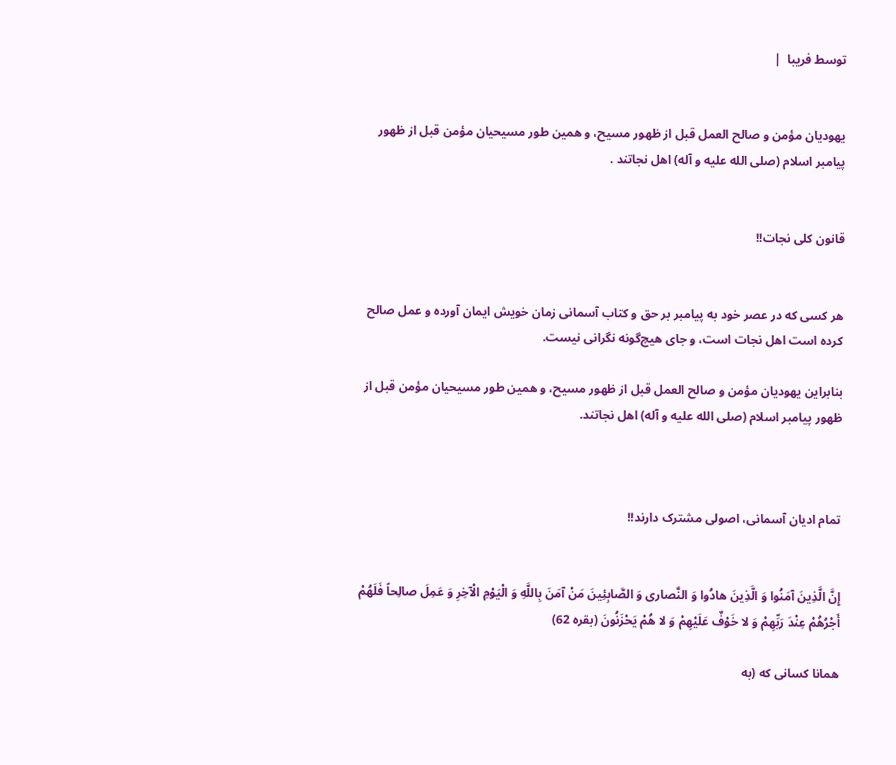توسط فریبا  |


یهودیان مؤمن و صالح العمل قبل از ظهور مسیح، و همین طور مسیحیان مؤمن قبل از ظهور پیامبر اسلام (صلی الله علیه و آله) اهل نجاتند .


قانون کلی نجات!!


هر کسی که در عصر خود به پیامبر بر حق و کتاب آسمانی زمان خویش ایمان آورده و عمل صالح کرده است اهل نجات است، و جای هیچ‌گونه نگرانی نیست.

بنابراین یهودیان مؤمن و صالح العمل قبل از ظهور مسیح، و همین طور مسیحیان مؤمن قبل از ظهور پیامبر اسلام (صلی الله علیه و آله) اهل نجاتند.



تمام ادیان آسمانی، اصولی مشترک دارند!!


إِنَّ الَّذِینَ آمَنُوا وَ الَّذِینَ هادُوا وَ النَّصاری وَ الصَّابِئِینَ مَنْ آمَنَ بِاللَّهِ وَ الْیَوْمِ الْآخِرِ وَ عَمِلَ صالِحاً فَلَهُمْ أَجْرُهُمْ عِنْدَ رَبِّهِمْ وَ لا خَوْفٌ عَلَیْهِمْ وَ لا هُمْ یَحْزَنُونَ (بقره 62)

همانا کسانی که (به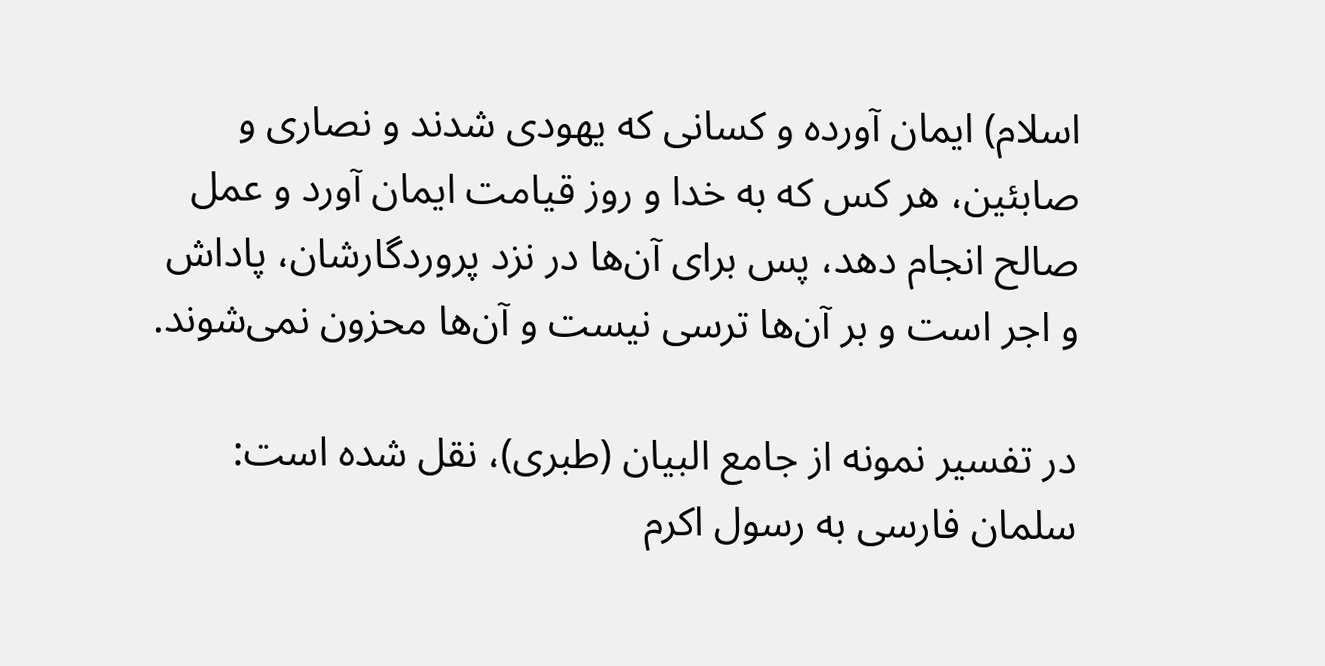اسلام) ایمان آورده و کسانی که یهودی شدند و نصاری و صابئین، هر کس که به خدا و روز قیامت ایمان آورد و عمل صالح انجام دهد، پس برای آن‌ها در نزد پروردگارشان، پاداش و اجر است و بر آن‌ها ترسی نیست و آن‌ها محزون نمی‌شوند.

در تفسیر نمونه از جامع البیان (طبری)، نقل شده است: سلمان فارسی به رسول اکرم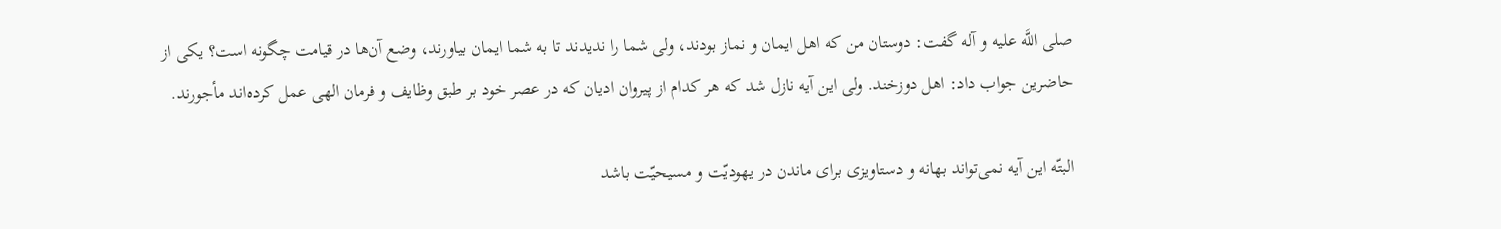صلی اللَّه علیه و آله گفت: دوستان من که اهل ایمان و نماز بودند، ولی شما را ندیدند تا به شما ایمان بیاورند، وضع آن‌ها در قیامت چگونه است؟ یکی از حاضرین جواب داد: اهل دوزخند. ولی این آیه نازل شد که هر کدام از پیروان ادیان که در عصر خود بر طبق وظایف و فرمان الهی عمل کرده‌اند مأجورند.

البتّه این آیه نمی‌تواند بهانه و دستاویزی برای ماندن در یهودیّت و مسیحیّت باشد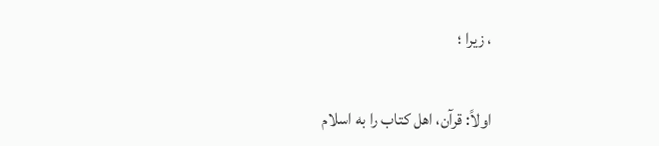، زیرا ؛

اولاً: قرآن، اهل کتاب را به اسلام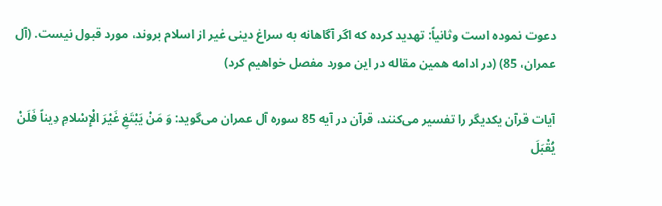دعوت نموده است وثانیاً: تهدید کرده که اگر آگاهانه به سراغ دینی غیر از اسلام بروند، مورد قبول نیست. (آل عمران، 85) (در ادامه همین مقاله در این مورد مفصل خواهیم کرد)

آیات قرآن یکدیگر را تفسیر می‌کنند، قرآن در آیه 85 سوره آل عمران می‌گوید: وَ مَنْ یَبْتَغِ غَیْرَ الْإِسْلامِ دِیناً فَلَنْ یُقْبَلَ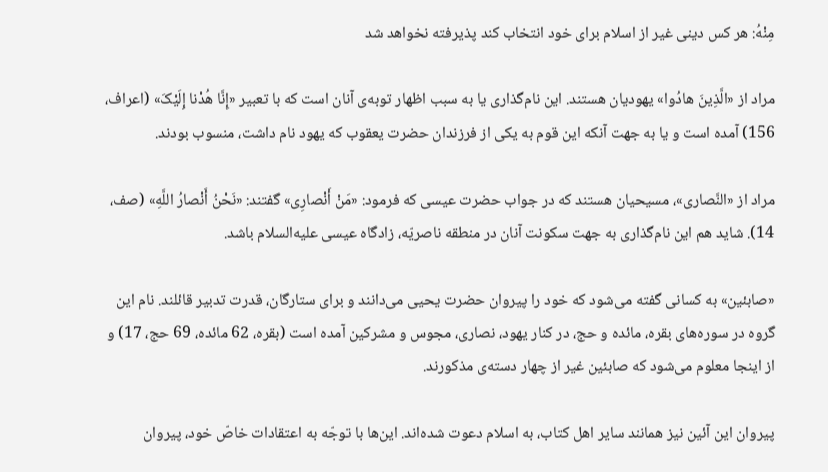مِنْهُ: هر کس دینی غیر از اسلام برای خود انتخاب کند پذیرفته نخواهد شد

مراد از «الَّذِینَ هادُوا» یهودیان هستند. این نام‌گذاری یا به سبب اظهار توبه‌ی آنان است که با تعبیر «إِنَّا هُدْنا إِلَیْکَ» (اعراف، 156) آمده است و یا به جهت آنکه این قوم به یکی از فرزندان حضرت یعقوب که یهود نام داشت، منسوب بودند.

مراد از «النَّصاری»، مسیحیان هستند که در جواب حضرت عیسی که فرمود: «مَنْ أَنْصارِی» گفتند: «نَحْنُ أَنْصارُ اللَّهِ» (صف، 14). شاید هم این نام‌گذاری به جهت سکونت آنان در منطقه ناصریّه، زادگاه عیسی علیه‌السلام باشد.

«صابئین» به کسانی گفته می‌شود که خود را پیروان حضرت یحیی می‌دانند و برای ستارگان، قدرت تدبیر قائلند. نام این گروه در سوره‌های بقره، مائده و حج، در کنار یهود، نصاری، مجوس و مشرکین آمده است (بقره، 62 مائده، 69 حج، 17) و از اینجا معلوم می‌شود که صابئین غیر از چهار دسته‌ی مذکورند.

پیروان این آئین نیز همانند سایر اهل کتاب، به اسلام دعوت شده‌اند. این‌ها با توجّه به اعتقادات خاصّ خود، پیروان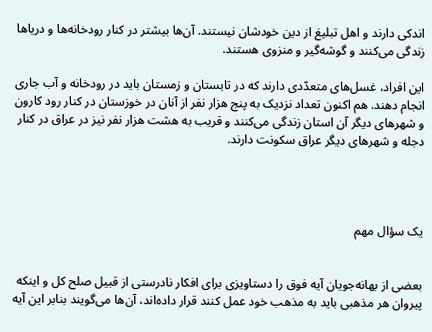اندکی دارند و اهل تبلیغ از دین خودشان نیستند. آن‌ها بیشتر در کنار رودخانه‌ها و دریاها زندگی می‌کنند و گوشه‌گیر و منزوی هستند.

این افراد، غسل‌های متعدّدی دارند که در تابستان و زمستان باید در رودخانه و آب جاری انجام دهند. هم اکنون تعداد نزدیک به پنج هزار نفر از آنان در خوزستان در کنار رود کارون و شهرهای دیگر آن استان زندگی می‌کنند و قریب به هشت هزار نفر نیز در عراق در کنار دجله و شهرهای دیگر عراق سکونت دارند.




یک سؤال مهم


بعضی از بهانه‌جویان آیه فوق را دستاویزی برای افکار نادرستی از قبیل صلح کل و اینکه پیروان هر مذهبی باید به مذهب خود عمل کنند قرار داده‌اند، آن‌ها می‌گویند بنابر این آیه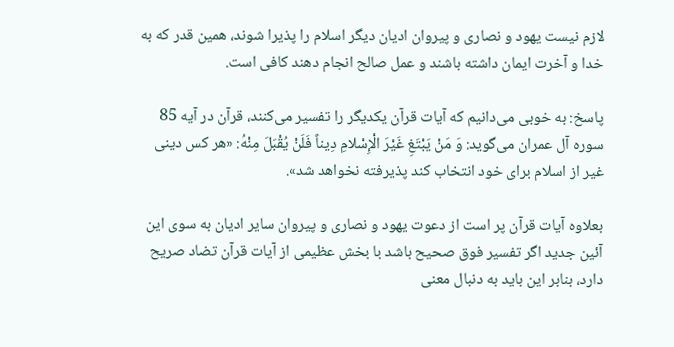لازم نیست یهود و نصاری و پیروان ادیان دیگر اسلام را پذیرا شوند، همین قدر که به خدا و آخرت ایمان داشته باشند و عمل صالح انجام دهند کافی است.

پاسخ: به خوبی می‌دانیم که آیات قرآن یکدیگر را تفسیر می‌کنند، قرآن در آیه 85 سوره آل عمران می‌گوید: وَ مَنْ یَبْتَغِ غَیْرَ الْإِسْلامِ دِیناً فَلَنْ یُقْبَلَ مِنْهُ: «هر کس دینی غیر از اسلام برای خود انتخاب کند پذیرفته نخواهد شد».

بعلاوه آیات قرآن پر است از دعوت یهود و نصاری و پیروان سایر ادیان به سوی این آئین جدید اگر تفسیر فوق صحیح باشد با بخش عظیمی از آیات قرآن تضاد صریح دارد، بنابر این باید به دنبال معنی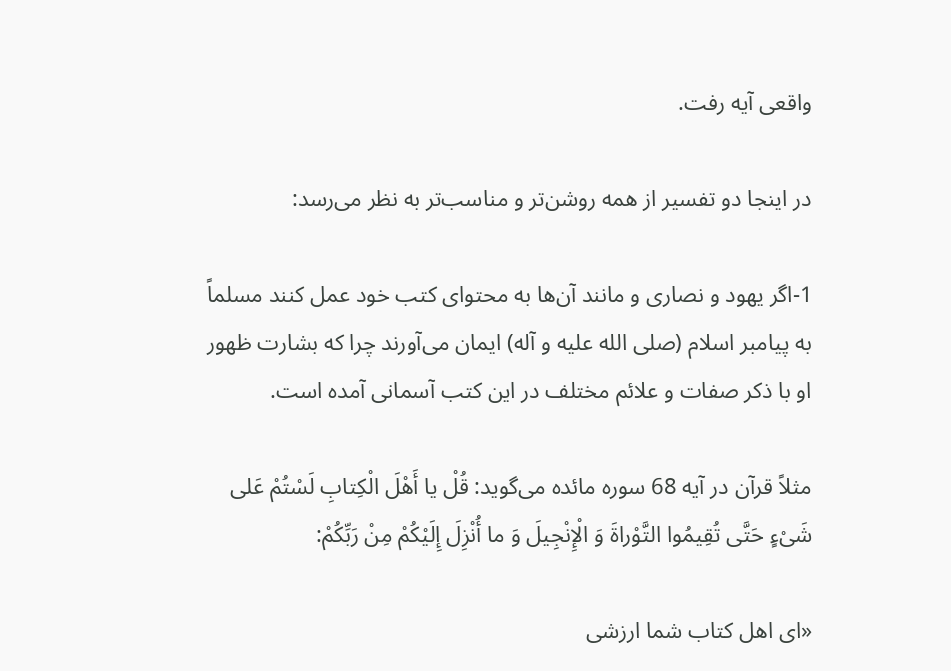واقعی آیه رفت.

در اینجا دو تفسیر از همه روشن‌تر و مناسب‌تر به نظر می‌رسد:

1-اگر یهود و نصاری و مانند آن‌ها به محتوای کتب خود عمل کنند مسلماً به پیامبر اسلام (صلی الله علیه و آله) ایمان می‌آورند چرا که بشارت ظهور او با ذکر صفات و علائم مختلف در این کتب آسمانی آمده است.

مثلاً قرآن در آیه 68 سوره مائده می‌گوید: قُلْ یا أَهْلَ الْکِتابِ لَسْتُمْ عَلی شَیْ‌ءٍ حَتَّی تُقِیمُوا التَّوْراةَ وَ الْإِنْجِیلَ وَ ما أُنْزِلَ إِلَیْکُمْ مِنْ رَبِّکُمْ:

«ای اهل کتاب شما ارزشی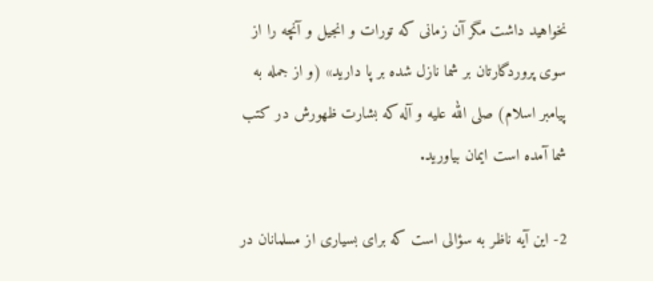نخواهید داشت مگر آن زمانی که تورات و انجیل و آنچه را از سوی پروردگارتان بر شما نازل شده بر پا دارید» (و از جمله به پیامبر اسلام) صلی الله علیه و آله که بشارت ظهورش در کتب شما آمده است ایمان بیاورید.

2- این آیه ناظر به سؤالی است که برای بسیاری از مسلمانان در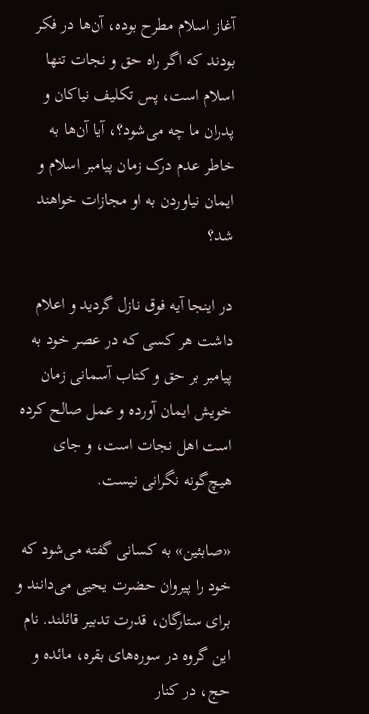آغاز اسلام مطرح بوده، آن‌ها در فکر بودند که اگر راه حق و نجات تنها اسلام است، پس تکلیف نیاکان و پدران ما چه می‌شود؟، آیا آن‌ها به خاطر عدم درک زمان پیامبر اسلام و ایمان نیاوردن به او مجازات خواهند شد؟

در اینجا آیه فوق نازل گردید و اعلام داشت هر کسی که در عصر خود به پیامبر بر حق و کتاب آسمانی زمان خویش ایمان آورده و عمل صالح کرده است اهل نجات است، و جای هیچ‌گونه نگرانی نیست.

«صابئین» به کسانی گفته می‌شود که خود را پیروان حضرت یحیی می‌دانند و برای ستارگان، قدرت تدبیر قائلند. نام این گروه در سوره‌های بقره، مائده و حج، در کنار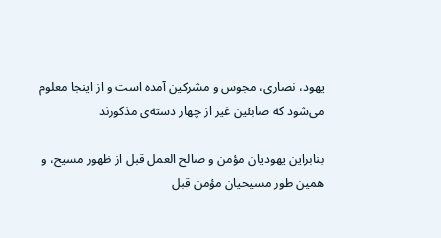یهود، نصاری، مجوس و مشرکین آمده است و از اینجا معلوم می‌شود که صابئین غیر از چهار دسته‌ی مذکورند

بنابراین یهودیان مؤمن و صالح العمل قبل از ظهور مسیح، و همین طور مسیحیان مؤمن قبل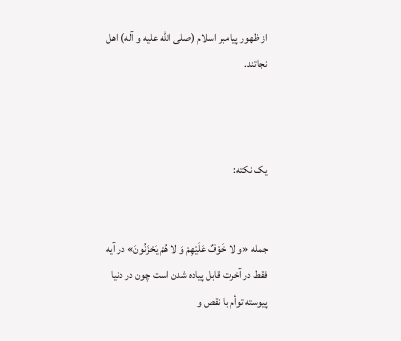از ظهور پیامبر اسلام (صلی الله علیه و آله) اهل نجاتند.



یک نکته:


جمله «و لا خَوْفٌ عَلَیْهِمْ وَ لا هُمْ یَحْزَنُونَ» در آیه فقط در آخرت قابل پیاده شدن است چون در دنیا پیوسته توأم با نقص و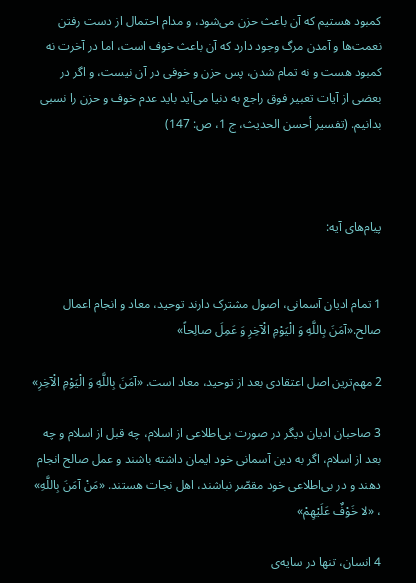کمبود هستیم که آن باعث حزن می‌شود، و مدام احتمال از دست رفتن نعمت‌ها و آمدن مرگ وجود دارد که آن باعث خوف است، اما در آخرت نه کمبود هست و نه تمام شدن، پس حزن و خوفی در آن نیست، و اگر در بعضی از آیات تعبیر فوق راجع به دنیا می‌آید باید عدم خوف و حزن را نسبی بدانیم. (تفسیر أحسن الحدیث، ج 1، ص: 147)



پیام‌های آیه:


1 تمام ادیان آسمانی، اصول مشترک دارند توحید، معاد و انجام اعمال صالح.«آمَنَ بِاللَّهِ وَ الْیَوْمِ الْآخِرِ وَ عَمِلَ صالِحاً»

2 مهم‌ترین اصل اعتقادی بعد از توحید، معاد است. «آمَنَ بِاللَّهِ وَ الْیَوْمِ الْآخِرِ»

3 صاحبان ادیان دیگر در صورت بی‌اطلاعی از اسلام، چه قبل از اسلام و چه بعد از اسلام، اگر به دین آسمانی خود ایمان داشته باشند و عمل صالح انجام دهند و در بی‌اطلاعی خود مقصّر نباشند، اهل نجات هستند. «مَنْ آمَنَ بِاللَّهِ» ، «لا خَوْفٌ عَلَیْهِمْ»

4 انسان، تنها در سایه‌ی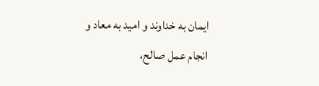ایمان به خداوند و امید به معاد و انجام عمل صالح،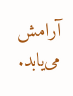آرامش می‌یابد.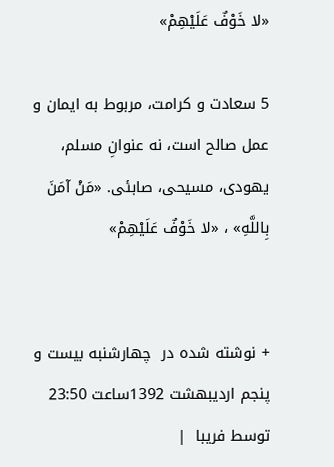«لا خَوْفٌ عَلَیْهِمْ»

5 سعادت و کرامت، مربوط به ایمان و عمل صالح است، نه عنوانِ مسلم، یهودی، مسیحی، صابئی. «مَنْ آمَنَ بِاللَّهِ» ، «لا خَوْفٌ عَلَیْهِمْ»


+ نوشته شده در  چهارشنبه بیست و پنجم اردیبهشت 1392ساعت 23:50  توسط فریبا  |